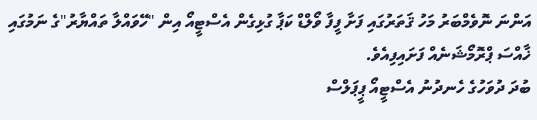އަންނަ ނޮވެމްބަރު މަހު ޤަތަރުގައި ފަށާ ފީފާ ވޯލްޑް ކަޕާ ގުޅިގެން އެސްޓީއޯ އިން "ހޭވައްލާ ތައްޔާރު"ގެ ނަމުގައި ޚާއްސަ ޕްރޮމޯޝަނެއް ފަށައިފިއެވެ.
ބުދަ ދުވަހުގެ ހެނދުނު އެސްޓީއޯ ޕީޕަލްސް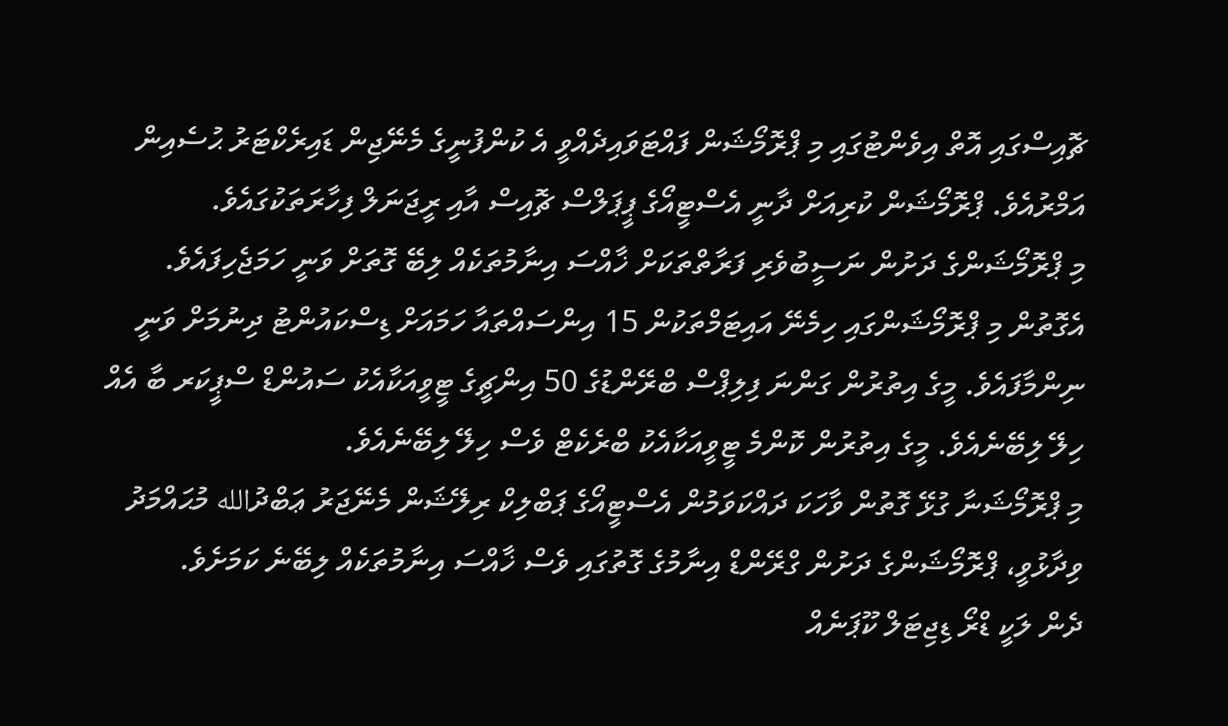ޗޮއިސްގައި އޮތް އިވެންޓުގައި މި ޕްރޮމޯޝަން ފައްޓަވައިދެއްވީ އެ ކުންފުނީގެ މެނޭޖިން ޑައިރެކްޓަރު ޙުސެއިން އަމްރުއެވެ. ޕްރޮމޯޝަން ކުރިއަށް ދާނީ އެސްޓީއޯގެ ޕީޕަލްސް ޗޮއިސް އާއި ރީޖަނަލް ފިހާރަތަކުގައެވެ.
މި ޕްރޮމޯޝަންގެ ދަށުން ނަސީބުވެރި ފަރާތްތަކަށް ޚާއްސަ އިނާމުތަކެއް ލިބޭ ގޮތަށް ވަނީ ހަމަޖެހިފައެވެ. އެގޮތުން މި ޕްރޮމޯޝަންގައި ހިމެނޭ އައިޓަމްތަކުން 15 އިންސައްތައާ ހަމައަށް ޑިސްކައުންޓު ދިނުމަށް ވަނީ ނިންމާފައެވެ. މީގެ އިތުރުން ގަންނަ ފިލިޕްސް ބްރޭންޑުގެ 50 އިންޗީގެ ޓީވީއަކާއެކު ސައުންޑް ސްޕީކަރ ބާ އެއް ހިލޭ ލިބޭނެއެވެ. މީގެ އިތުރުން ކޮންމެ ޓީވީއަކާއެކު ބްރެކެޓް ވެސް ހިލޭ ލިބޭނެއެވެ.
މި ޕްރޮމޯޝަނާ ގުޅޭ ގޮތުން ވާހަކަ ދައްކަވަމުން އެސްޓީއޯގެ ޕަބްލިކް ރިލޭޝަން މެނޭޖަރު ޢަބްދުالله މުޙައްމަދު ވިދާޅުވީ، ޕްރޮމޯޝަންގެ ދަށުން ގްރޭންޑް އިނާމުގެ ގޮތުގައި ވެސް ޚާއްސަ އިނާމުތަކެއް ލިބޭނެ ކަމަށެވެ.
ދެން ލަކީ ޑްރޯ ޑިޖިޓަލް ކޫޕަނެއް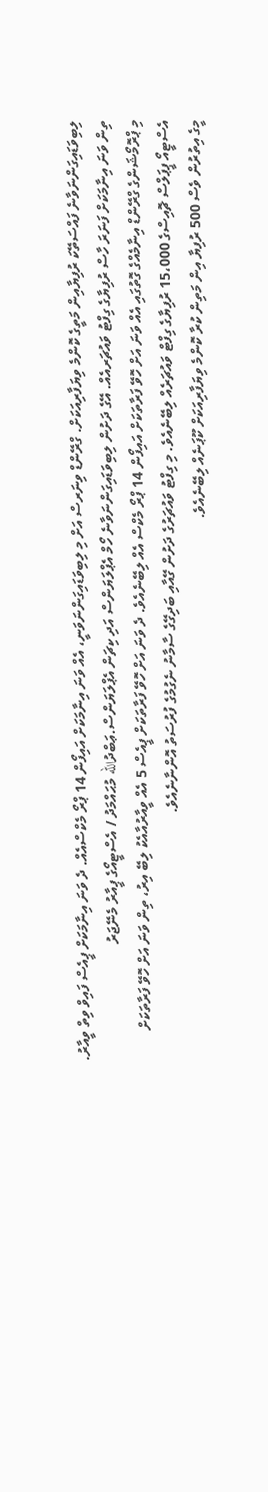ލިބިވަޑައިގަންނަވާނެ ފައްސަތޭކަ ރުފިޔާއިން މަތީގެ ކޮންމެ ވިޔަފާރިއަކަށް. ގްރޭންޑް ވިނަރސް އަށް މި ލިބިވަޑައިގަންނަވަނީ، އެއް ވަނަ އިނާމަކަށް އައިފޯން 14 ޕްރޯ މެކްސްއެއް. ދެ ވަނަ އިނާމަކަށް ޕީއެސް ފައިވް ވިތް ވީއާރު. ތިން ވަނަ އިނާމަކަށް ފަނަރަ ހާސް ރުފިޔާގެ ގިފްޓު ވައުޗަރއެއް. އޭގެ ދަށުން ލިބިވަޑައިގަންނަވާނެ ހޯމް އެޕްލަޔަންސް އަދި ކިޗަން އެޕްލަޔަންސް.ޢަބްދުالله މުޙައްމަދު / އެސްޓީއޯގެ ޕީއާރު މެނޭޖަރު
މި ޕްރޮމޯޝަންގެ ގްރޭންޑް އިނާމެއްގެ ގޮތުގައި އެއް ވަނަ އަށް ހޮވޭ ފަރާތަކަށް އައިފޯން 14 ޕްރޯ މެކްސް އެއް ލިބޭނެއެވެ. ދެ ވަނަ އަށް ހޮވޭ ފަރާތަކަށް ޕީއެސް 5 އެއް ވީއާރުއާއެކު ލިބޭ އިރު، ތިން ވަނަ އަށް ހޮވޭ ފަރާތަކަށް އެސްޓީއޯ ޕީޕަލްސް ޗޮއިސްގެ 15،000 ރުފިޔާގެ ގިފްޓް ވައުޗަރެއް ލިބޭނެއެވެ. މި ގިފްޓު ވައުޗަރުގެ ދަށުން ގޭއާއި ބަދިގޭގެ ސާމާނު ނެގުމުގެ ފުރުސަތު އޮންނާނެއެވެ.
މީގެ އިތުރުން ވެސް 500 ރުފިޔާ އިން މަތިން ކުރާ ކޮންމެ ވިޔަފާރިއަކަށް ކޫޕަނެއް ލިބޭނެއެވެ.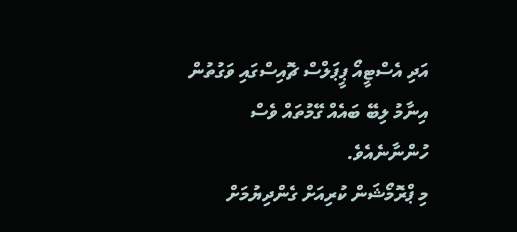އަދި އެސްޓީއޯ ޕީޕަލްސް ޗޮއިސްގައި ވަގުތުން އިނާމު ލިބޭ ބައެއް ގޭމުތައް ވެސް ހުންނާނެއެވެ.
މި ޕްރޮމޯޝަން ކުރިއަށް ގެންދިޔުމަށް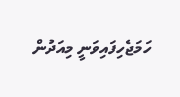ހަމަޖެހިފައިވަނީ މިއަދުން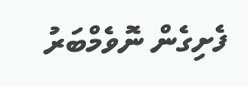ފެށިގެން ނޮވެމްބަރު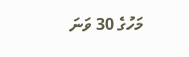މަހުގެ 30 ވަނަ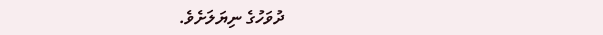ދުވަހުގެ ނިޔަލަށެވެ.